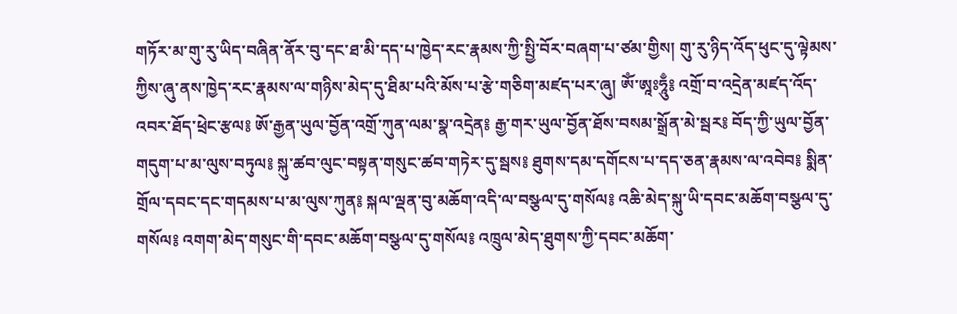གཏོར་མ་གུ་རུ་ཡིད་བཞིན་ནོར་བུ་དང་ཐ་མི་དད་པ་ཁྱེད་རང་རྣམས་ཀྱི་སྤྱི་བོར་བཞག་པ་ཙམ་གྱིས། གུ་རུ་ཉིད་འོད་ཕུང་དུ་ལྟེམས་ཀྱིས་ཞུ་ནས་ཁྱེད་རང་རྣམས་ལ་གཉིས་མེད་དུ་ཐིམ་པའི་མོས་པ་རྩེ་གཅིག་མཛད་པར་ཞུ། ཨོཾ་ཨཱཿཧཱུྃ༔ འགྲོ་བ་འདྲེན་མཛད་འོད་འབར་ཐོད་ཕྲེང་རྩལ༔ ཨོ་རྒྱན་ཡུལ་བྱོན་འགྲོ་ཀུན་ལམ་སྣ་འདྲེན༔ རྒྱ་གར་ཡུལ་བྱོན་ཐོས་བསམ་སྒྲོན་མེ་སྦར༔ བོད་ཀྱི་ཡུལ་བྱོན་གདུག་པ་མ་ལུས་བཏུལ༔ སྐུ་ཚབ་ལུང་བསྟན་གསུང་ཚབ་གཏེར་དུ་སྦས༔ ཐུགས་དམ་དགོངས་པ་དད་ཅན་རྣམས་ལ་འབེབ༔ སྨིན་གྲོལ་དབང་དང་གདམས་པ་མ་ལུས་ཀུན༔ སྐལ་ལྡན་བུ་མཆོག་འདི་ལ་བསྩལ་དུ་གསོལ༔ འཆི་མེད་སྐུ་ཡི་དབང་མཆོག་བསྩལ་དུ་གསོལ༔ འགག་མེད་གསུང་གི་དབང་མཆོག་བསྩལ་དུ་གསོལ༔ འཁྲུལ་མེད་ཐུགས་ཀྱི་དབང་མཆོག་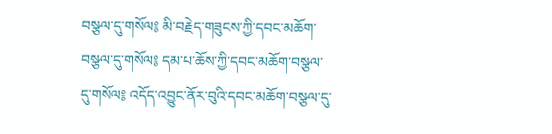བསྩལ་དུ་གསོལ༔ མི་བརྗེད་གཟུངས་ཀྱི་དབང་མཆོག་བསྩལ་དུ་གསོལ༔ དམ་པ་ཆོས་ཀྱི་དབང་མཆོག་བསྩལ་དུ་གསོལ༔ འདོད་འབྱུང་ནོར་བུའི་དབང་མཆོག་བསྩལ་དུ་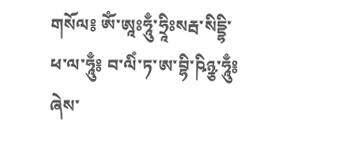གསོལ༔ ཨོཾ་ཨཱཿཧཱུྃ་ཧྲཱིཿསརྦ་སིདྡྷི་ཕ་ལ་ཧཱུྃ༔ བ་ལིཾ་ཏ་ཨ་བྷི་ཥིཉྩ་ཧཱུྃ༔ ཞེས་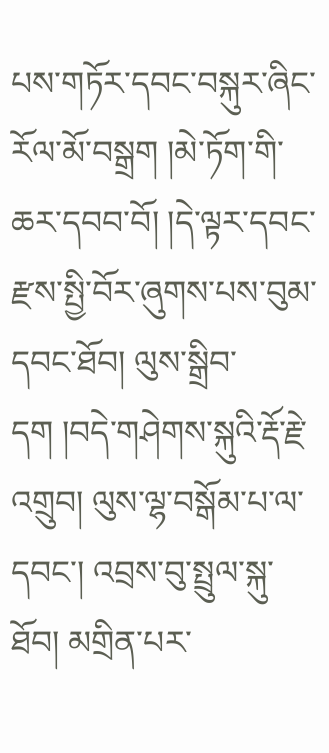པས་གཏོར་དབང་བསྐུར་ཞིང་རོལ་མོ་བསྒྲག །མེ་ཏོག་གི་ཆར་དབབ་བོ། །དེ་ལྟར་དབང་རྫས་སྤྱི་བོར་ཞུགས་པས་བུམ་དབང་ཐོབ། ལུས་སྒྲིབ་དག །བདེ་གཤེགས་སྐུའི་རྡོ་རྗེ་འགྲུབ། ལུས་ལྷ་བསྒོམ་པ་ལ་དབང་། འབྲས་བུ་སྤྲུལ་སྐུ་ཐོབ། མགྲིན་པར་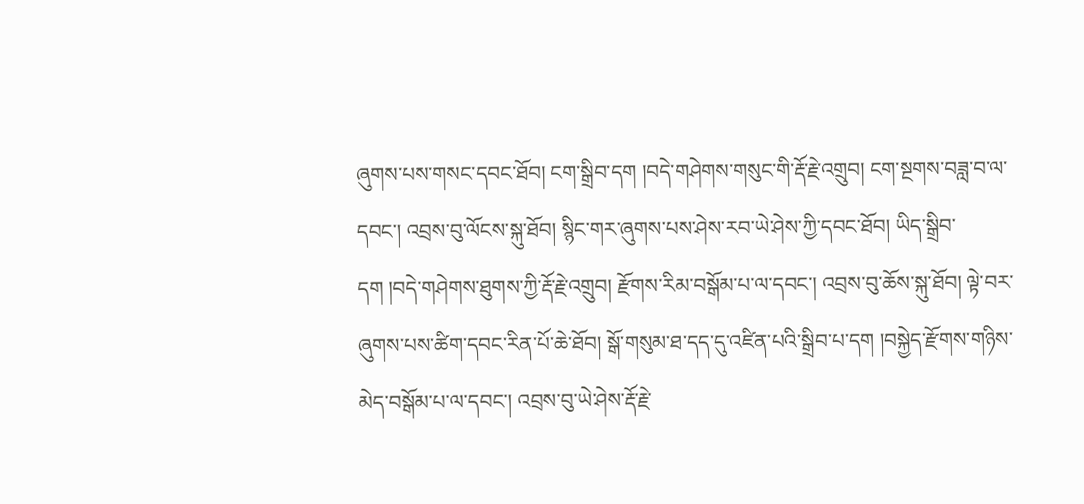ཞུགས་པས་གསང་དབང་ཐོབ། ངག་སྒྲིབ་དག །བདེ་གཤེགས་གསུང་གི་རྡོ་རྗེ་འགྲུབ། ངག་སྔགས་བཟླ་བ་ལ་དབང་། འབྲས་བུ་ལོངས་སྐུ་ཐོབ། སྙིང་གར་ཞུགས་པས་ཤེས་རབ་ཡེ་ཤེས་ཀྱི་དབང་ཐོབ། ཡིད་སྒྲིབ་དག །བདེ་གཤེགས་ཐུགས་ཀྱི་རྡོ་རྗེ་འགྲུབ། རྫོགས་རིམ་བསྒོམ་པ་ལ་དབང་། འབྲས་བུ་ཆོས་སྐུ་ཐོབ། ལྟེ་བར་ཞུགས་པས་ཚིག་དབང་རིན་པོ་ཆེ་ཐོབ། སྒོ་གསུམ་ཐ་དད་དུ་འཛིན་པའི་སྒྲིབ་པ་དག །བསྐྱེད་རྫོགས་གཉིས་མེད་བསྒོམ་པ་ལ་དབང་། འབྲས་བུ་ཡེ་ཤེས་རྡོ་རྗེ་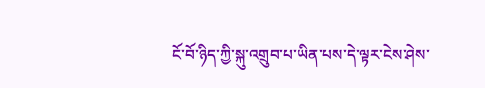ངོ་བོ་ཉིད་ཀྱི་སྐུ་འགྲུབ་པ་ཡིན་པས་དེ་ལྟར་ངེས་ཤེས་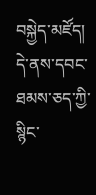བསྐྱེད་མཛོད། དེ་ནས་དབང་ཐམས་ཅད་ཀྱི་སྙིང་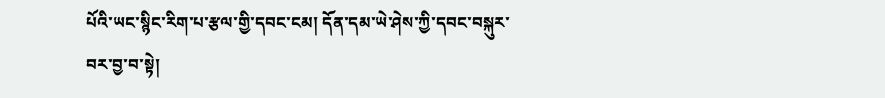པོའི་ཡང་སྙིང་རིག་པ་རྩལ་གྱི་དབང་ངམ། དོན་དམ་ཡེ་ཤེས་ཀྱི་དབང་བསྐུར་བར་བྱ་བ་སྟེ།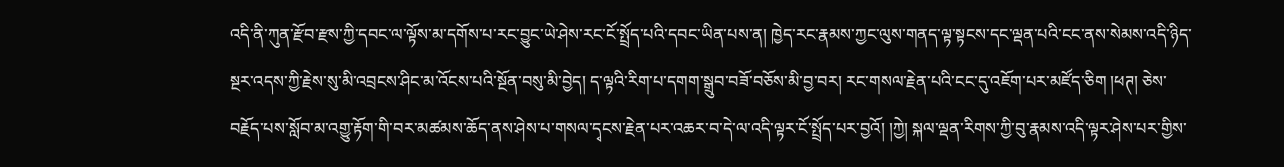འདི་ནི་ཀུན་རྫོབ་རྫས་ཀྱི་དབང་ལ་ལྟོས་མ་དགོས་པ་རང་བྱུང་ཡེ་ཤེས་རང་ངོ་སྤྲོད་པའི་དབང་ཡིན་པས་ན། ཁྱེད་རང་རྣམས་ཀྱང་ལུས་གནད་ལྟ་སྟངས་དང་ལྡན་པའི་ངང་ནས་སེམས་འདི་ཉིད་སྔར་འདས་ཀྱི་རྗེས་སུ་མི་འབྲངས་ཤིང་མ་འོངས་པའི་སྔོན་བསུ་མི་བྱེད། ད་ལྟའི་རིག་པ་དགག་སྒྲུབ་བཟོ་བཅོས་མི་བྱ་བར། རང་གསལ་རྗེན་པའི་ངང་དུ་འཇོག་པར་མཛོད་ཅིག །ཕཊ། ཅེས་བརྗོད་པས་སློབ་མ་འགྱུ་རྟོག་གི་བར་མཚམས་ཆོད་ནས་ཤེས་པ་གསལ་དྭངས་རྗེན་པར་འཆར་བ་དེ་ལ་འདི་ལྟར་ངོ་སྤྲོད་པར་བྱའོ། །ཀྱེ། སྐལ་ལྡན་རིགས་ཀྱི་བུ་རྣམས་འདི་ལྟར་ཤེས་པར་གྱིས་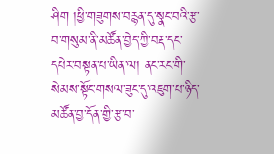ཤིག །ཕྱི་གཟུགས་བརྙན་དུ་སྣང་བའི་རྩ་བ་གསུམ་ནི་མཚོན་བྱེད་ཀྱི་བརྡ་དང་དཔེར་བསྟན་པ་ཡིན་ལ། ནང་རང་གི་སེམས་སྟོང་གསལ་ཟུང་དུ་འཇུག་པ་ཉིད་མཚོན་བྱ་དོན་གྱི་རྩ་བ་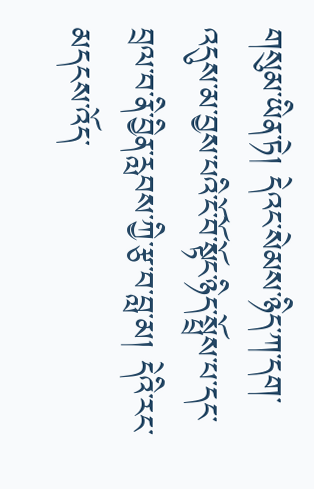གསུམ་ཡིན་ཏེ། དེའང་སེམས་ཉིད་ཀ་དག་འདུས་མ་བྱས་པའི་ངོ་བོ་སྟོང་ཉིད་སྤྲོས་པ་དང་བྲལ་བ་ནི་བྱིན་རླབས་ཀྱི་རྩ་བ་བླ་མ། དེའི་རང་མདངས་འོད་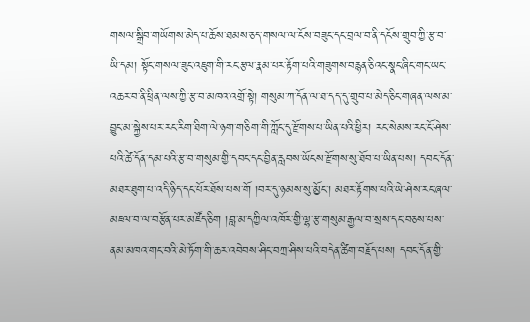གསལ་སྒྲིབ་གཡོགས་མེད་པ་ཆོས་ཐམས་ཅད་གསལ་ལ་ངོས་བཟུང་དང་བྲལ་བ་ནི་དངོས་གྲུབ་ཀྱི་རྩ་བ་ཡི་དམ། སྟོང་གསལ་ཟུང་འཇུག་གི་རང་རྩལ་རྣམ་པར་རྟོག་པའི་གཟུགས་བརྙན་ཅིའང་སྣང་ཞིང་གང་ཡང་འཆར་བ་ནི་ཕྲིན་ལས་ཀྱི་རྩ་བ་མཁའ་འགྲོ་སྟེ། གསུམ་ཀ་དོན་ལ་ཐ་དད་དུ་གྲུབ་པ་མེད་ཅིང་གཞན་ལས་མ་བྱུང་མ་སྐྱེས་པར་རང་རིག་ཐིག་ལེ་ཉག་གཅིག་གི་ཀློང་དུ་རྫོགས་པ་ཡིན་པའི་ཕྱིར། རང་སེམས་རང་ངོ་ཤེས་པའི་ཚེ་དོན་དམ་པའི་རྩ་བ་གསུམ་གྱི་དབང་དང་བྱིན་རླབས་ཡོངས་རྫོགས་སུ་ཐོབ་པ་ཡིན་པས། དབང་དོན་མཐར་ཐུག་པ་འདི་ཉིད་དང་པོར་ཐོས་པས་གོ །བར་དུ་ཉམས་སུ་མྱོང་། མཐར་རྟོགས་པའི་ཡེ་ཤེས་རང་ཞལ་མཇལ་བ་ལ་བརྩོན་པར་མཛོད་ཅིག །བླ་མ་དཀྱིལ་འཁོར་གྱི་ལྷ་རྩ་གསུམ་རྒྱལ་བ་སྲས་དང་བཅས་པས་ནམ་མཁའ་གང་བའི་མེ་ཏོག་གི་ཆར་འབེབས་ཤིང་བཀྲ་ཤིས་པའི་བདེན་ཚིག་བརྗོད་པས། དབང་དོན་གྱི་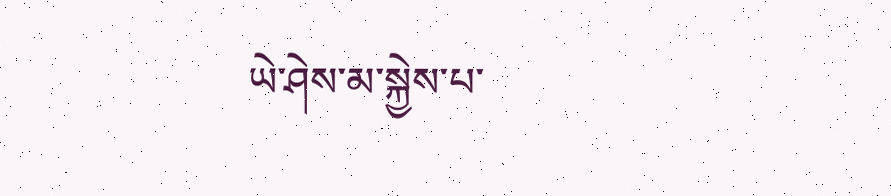ཡེ་ཤེས་མ་སྐྱེས་པ་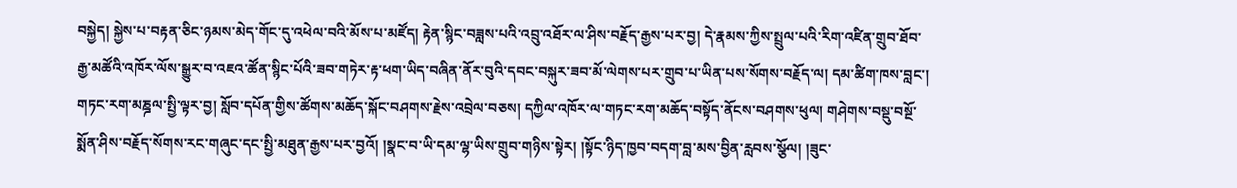བསྐྱེད། སྐྱེས་པ་བརྟན་ཅིང་ཉམས་མེད་གོང་དུ་འཕེལ་བའི་མོས་པ་མཛོད། རྟེན་སྙིང་བཟླས་པའི་འབྲུ་འཐོར་ལ་ཤིས་བརྗོད་རྒྱས་པར་བྱ། དེ་རྣམས་ཀྱིས་སྤྲུལ་པའི་རིག་འཛིན་གྲུབ་ཐོབ་རྒྱ་མཚོའི་འཁོར་ལོས་སྒྱུར་བ་འཇའ་ཚོན་སྙིང་པོའི་ཟབ་གཏེར་རྟ་ཕག་ཡིད་བཞིན་ནོར་བུའི་དབང་བསྐུར་ཟབ་མོ་ལེགས་པར་གྲུབ་པ་ཡིན་པས་སོགས་བརྗོད་ལ། དམ་ཚིག་ཁས་བླང་། གཏང་རག་མཎྜལ་སྤྱི་ལྟར་བྱ། སློབ་དཔོན་གྱིས་ཚོགས་མཆོད་སྐོང་བཤགས་རྗེས་འབྲེལ་བཅས། དཀྱིལ་འཁོར་ལ་གཏང་རག་མཆོད་བསྟོད་ནོངས་བཤགས་ཕུལ། གཤེགས་བསྡུ་བསྔོ་སྨོན་ཤིས་བརྗོད་སོགས་རང་གཞུང་དང་སྤྱི་མཐུན་རྒྱས་པར་བྱའོ། །སྣང་བ་ཡི་དམ་ལྷ་ཡིས་གྲུབ་གཉིས་སྟེར། །སྟོང་ཉིད་ཁྱབ་བདག་བླ་མས་བྱིན་རླབས་སྩོལ། །ཟུང་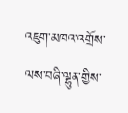འཇུག་མཁའ་འགྲོས་ལས་བཞི་ལྷུན་གྱིས་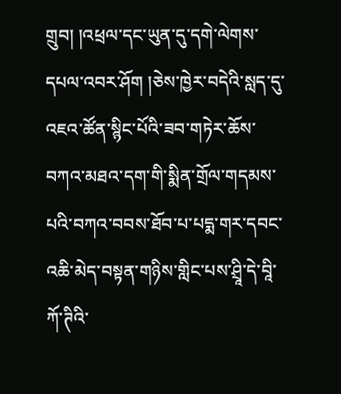གྲུབ། །འཕྲལ་དང་ཡུན་དུ་དགེ་ལེགས་དཔལ་འབར་ཤོག །ཅེས་ཁྱེར་བདེའི་སླད་དུ་འཇའ་ཚོན་སྙིང་པོའི་ཟབ་གཏེར་ཆོས་བཀའ་མཐའ་དག་གི་སྨིན་གྲོལ་གདམས་པའི་བཀའ་བབས་ཐོབ་པ་པདྨ་གར་དབང་འཆི་མེད་བསྟན་གཉིས་གླིང་པས་ཤྲཱི་དེ་བཱི་ཀོ་ཊིའི་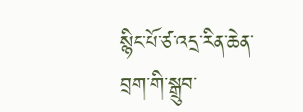སྙིང་པོ་ཙ་འདྲ་རིན་ཆེན་བྲག་གི་སྒྲུབ་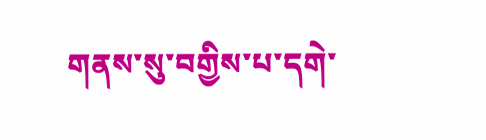གནས་སུ་བགྱིས་པ་དགེ་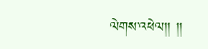ལེགས་འཕེལ།། །།